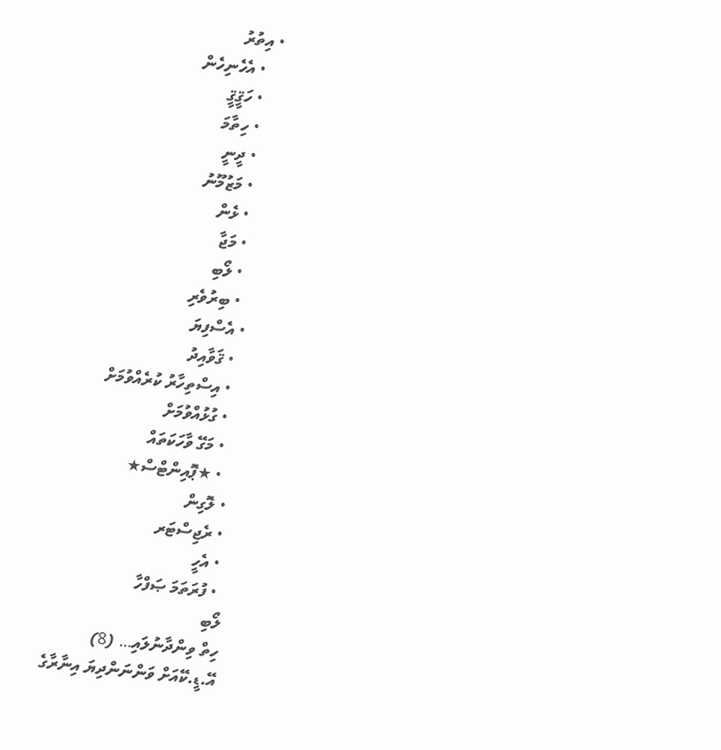• އިތުރު
    • އެހެނިހެން
    • ހަޤީޤީ
    • ހިތާމަ
    • ދީނީ
    • މަޒުމޫނު
    • ޅެން
    • މަޖާ
    • ލޯބި
    • ބިރުވެރި
  • އެސްފިޔަ
    • ޤަވާއިދު
    • އިސްތިހާރު ކުރެއްވުމަށް
    • ގުޅުއްވުމަށް
    • މަގޭ ވާހަކަތައް
    • ★ޕޮއިންޓްސް★
  • ލޮގިން
  • ރެޖިސްޓަރ
  • އެހީ
  • ފުރަތަމަ ޞަފްހާ
ލޯބި
ހިތް ވިންދާނުލައި… (8)
އޭ.ޑީ.ކޭއަށް ވަންނަންދިޔަ އިނާރާގެ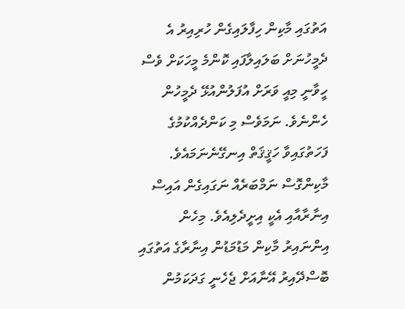އަތުގައި މާކިން ހިފާލައިގެން ހުރިއިރު އެ ދެމީހުނަށް ބަލައިލާފައި ކޮންމެ މީހަކަށް ވެސް ހީވާނީ މިއީ ވަރަށް އުފަލުންއުޅޭ ދެމީހުން ހެންނެވެ. ނަމަވެސް މި ކަންދެއްކުމުގެ ފަހަތުގައިވާ ހަޤީޤަތް އިނގޭނެނަމައެވެ. މާކިންގޮސް ނަމްބަރެއް ނަގައިގެން އައިސް އިނާރާއާއި އެކީ އިށީދެލިއެވެ. މިހެން އިންނައިރު މާކިން މަޑުމަޑުން އިނާރާގެ އަތުގައި ބޮސްދޭއިރު އޭނާއަށް ޖެހެނީ ގަދަކަމުން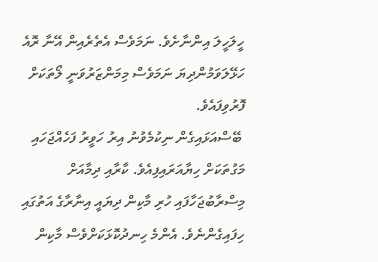ހީލަހީލަ އިންނާށެވެ. ނަމަވެސް އެތެރެއިން އޭނާ ރޮއެ ހަޅޭލަވަމުންދިޔަ ނަމަވެސް މިމަންޒަރުވަނީ ލޯތަކަށް ފޮރުވިފައެވެ.
 ބޭސްއަޅައިގެން ނިކުމެވުނު އިރު ހަވީރު ފަހެއްޖަހައި މަގުތަކަށް ހިޔާއަރައިފިއެވެ. ކާރާއި ދިމާއަށް މިސްރާބުޖަހާފައި ހުރި މާކިން ދިޔައީ އިނާރާގެ އަތުގައި ހިފައިގެންނެވެ. އެންމެ ހިނދުކޮޅަކަށްވެސް މާކިން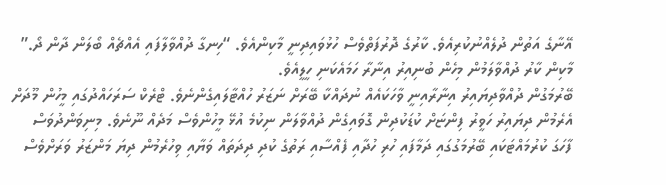އޭނާގެ އަތުން ދުލެއްނުކުރިއެވެ. ކާރުގެ ދޮރުފަތްވެސް ހުޅުވައިދިނީ މާކިންއެވެ. “ހިނގާ ދުއްވާލާފައި އެއްޗެއް ބޯލަން ދާން ދޯ.” މާކިން ކާރު ދުއްވާލަމުން މިހެން ބުނިއިރު އިނާރާ ހަމައެކަނި ހީލީއެވެ.
ބޭރުމަގުން ދުއްވާދިޔައިރު އިނާރާއިނީ ވާހަކައެއް ނުދައްކާ ބޭރަށް ނަޒަރު ހުއްޓާލައިގެންނެވެ. ޓްރެކް ސަރަހައްދުގައި މީހުން މޫދަށް އެރެމުން ދިޔައިރު ހަވީރު ފިންޏަށް ކުޑަކުދިން ގޮވައިގެން ދުއްވާލަން ނިކުމެ އުޅޭ މީހުންވެސް މަދެއް ނޫނެވެ. މިނިވަންދުވަސް ފާހަގަ ކުރުމައްޓަކައި ބޭރުމަގުގައި ދަމާފައި ހުރި ހުދާއި ފެއްސާއި ރަތުގެ ކުދި ދިދަތައް ވަޔާއި ވިހުރެމުން ދިޔަ މަންޒަރު ވަރަށްވެސް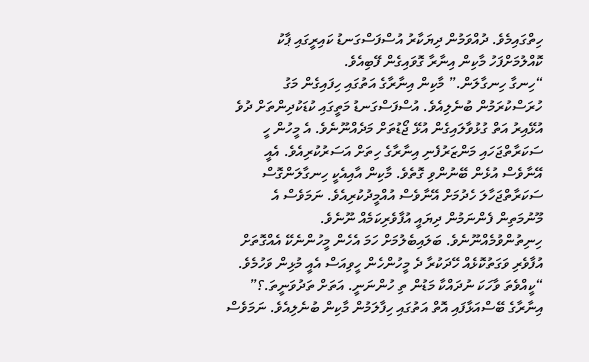ހިތްގައިމެވެ. ދުއްވަމުން ދިޔަކާރު އުސްފަސްގަނޑު ކައިރީގައި ޕާކު ކޮއްލުމަށްފަހު މާކިން އިނާރާ ގޮވައިގެން ފޭބިއެވެ.
“ހިނގާ ހިނގާލަން.” މާކިން އިނާރާގެ އަތުގައި ހިފައިގެން މަގު ހުރަސްކުރަމުން ބުނެލިއެވެ. އުސްފަސްގަނޑު މަތީގައި ކުޑަކުދިންތަށް ދުވެ އުޅޭއިރު އަތް ގުޅުވާލައިގެން އުޅޭ ޖޯޑުތަށް މަދެއްނޫނެވެ. އެ މީހުން ހީ ސަކަރާތްޖަހައި މަންޒަރުފެނި އިނާރާގެ ހިތަށް އަސަރުކުރިއެވެ. އެއީ އޭނާވެސް އުޅެން ބޭނުންވި ގޮތެވެ. މާކިން އާއިއެކީ ހިނގާލަންގޮސް ސަކަރާތްޖަހާލަ ހެދުމަށް އޭނާވެސް އުއްމީދުކުރިއެވެ. ނަމަވެސް އެ މޫނުމަތިން ފެންނަމުން ދިޔައީ އުފާވެރިކަމެއް ނޫނެވެ. ހިނިތުންވުމެއްނޫނެވެ. ބަލައިބެލުމަށް ހަމަ އެހެން މީހުންނެކޭ އެއްގޮތަށް އުފާވެރި ވަގަތުކޮޅެއް ހޭދަކުރާ ދެ މީހުންހެން ހީވިއަސް އެއީ މުޅިން ވަހުމެވެ.
“ކީއްވެތަ ވާހަކަ ނުދައްކާ މަޑުން ތި ހުންނަނީ. އަތަށް ތަދުވަނީތަ.؟” އިނާރާގެ ބޭސްއަޅާފައި އޮތް އަތުގައި ހިފާލަމުން މާކިން ބުނެލިއެވެ. ނަމަވެސް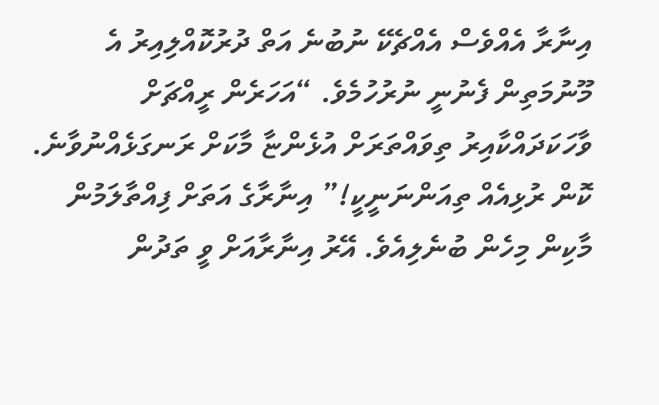އިނާރާ އެއްވެސް އެއްޗެކޭ ނުބުނެ އަތް ދުރުކޮއްލިއިރު އެ މޫނުމަތިން ފެނުނީ ނުރުހުމެވެ. “އަހަރެން ރީއްޗަށް ވާހަކަދައްކާއިރު ތިވައްތަރަށް އުޅެންޏާ މާކަށް ރަނގަޅެއްނުވާނެ. ކޮން ރުޅިއެއް ތިއަންނަނީކީ!” އިނާރާގެ އަތަށް ފިއްތާލަމުން މާކިން މިހެން ބުނެލިއެވެ. އޭރު އިނާރާއަށް ވީ ތަދުން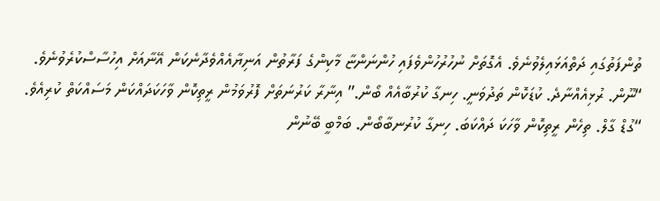ތުންފަތުގައި ދަތްއަޅައިލެވުނެވެ. އެގޮތަށް ނުހުރުހުންވެފައި ހުންނަންޏާ މާކިންގެ ފަރާތުން އަނިޔާއެއްވެދާނެކަން އޭނާއަށް އިހުސާސްކުރެވުނެވެ.
“ނޫން. ރުޅިއެއްނާދެ. ކުޑަކޮން ތަދުވަނީ. ހިނގާ ކުރުބާއެއް ބޯން.” އިނާރާ ކަރުނަތަށް ފޮރުވަމުން ރީތިކޮން ވާހަކަދައްކަން މަސައްކަތް ކުރިއެވެ. “ގުޑް ގާލް. ތިހެން ރީތިކޮން ވާހަކަ ދައްކަބަ. ހިނގާ ކުރުނބާބޯން. ބަމްބީ ބޭނުން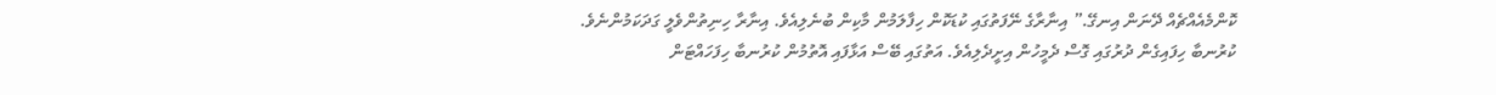ކޮންމެއެއްޗެއް ދޭނަން އިނގޭ.” އިނާރާގެ ނޭފަތުގައި ކުޑަކޮން ހިފާލަމުން މާކިން ބުނެލިއެވެ. އިނާރާ ހިނިތުންވެލީ ގަދަކަމުންނެވެ.
ކުރުނބާ ހިފައިގެން ދުރުގައި ގޮސް ދެމީހުން އިށީދެލިއެވެ. އަތުގައި ބޭސް އަޅާފައި އޮތުމުން ކުރުނބާ ހިފަހައްޓަން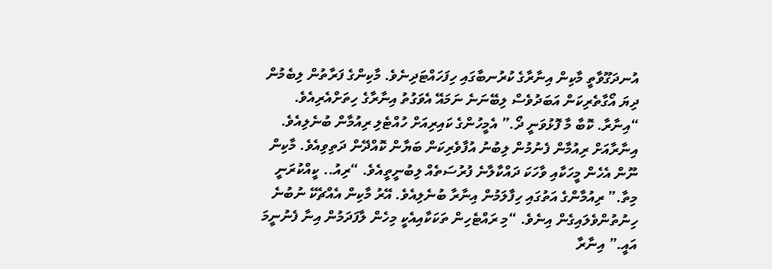އުނދަގޫވާތީ މާކިން އިނާރާގެ ކުރުނބާގައި ހިފަހައްޓަދިނެވެ. މާކިންގެ ފަރާތުން ލިބެމުން ދިޔަ އޯގާތެރިކަން އަބަދުވެސް ލިބޭނަނެ ނަމައޭ އެވަގުތު އިނާރާގެ ހިތަށްއެރިއެވެ.
“އިނާރާ. ކޮބާ މާ ފޮޅުވަނީ ދޯ.” އެމީހުންގެ ކައިރިއަށް ހުއްޓެލި ރިއުމާން ބުނެލިއެވެ. އިނާރާއަށް ރިއުމާން ފެނުމުން ލިބުނު އުފާވެރިކަން ބަޔާން ކޮއްދޭން ދަތިވިއެވެ. މާކިން ނޫން އެހެން މީހަކާއި ވާހަކަ ދައްކާލާނެ ފުރުސަތެއް ލިބުނީތީއެވެ. “ރިއު.. ކީއްކުރަނީ މިތާ.” ރިއުމާންގެ އަތުގައި ހިފާލަމުން އިނާރާ ބުނެލިއެވެ. އޭރު މާކިން އެއްޗެކޭ ނުބުނެ ހިނުތުންވެލައިގެން އިނެވެ. “މި ރައްޓެހިން ތަކަކާއިއެކީ މިހެން ލާފަދަމުން އިނާ ފެނުނީމަ އައީ.” އިނާރާ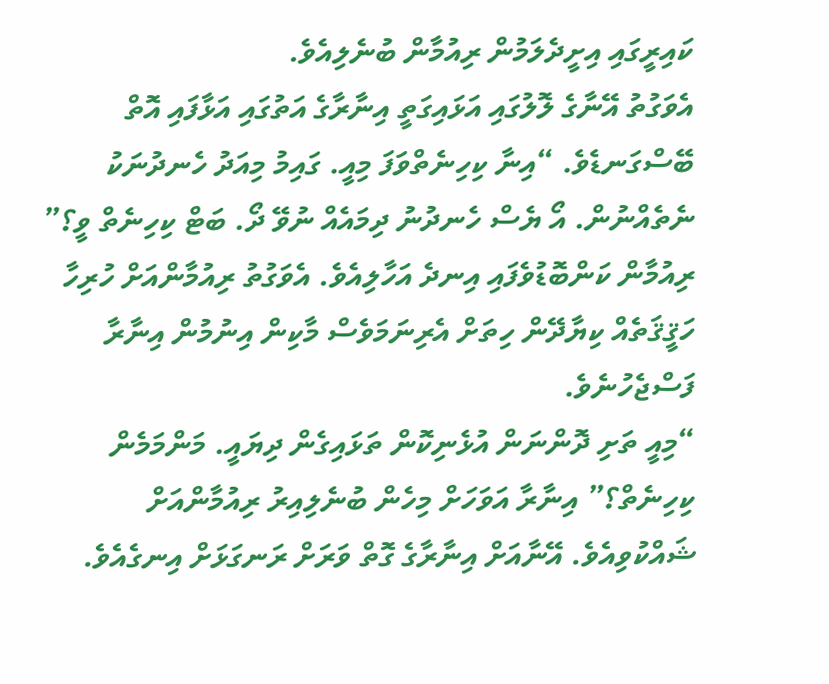ކައިރީގައި އިށީދެލަމުން ރިއުމާން ބުނެލިއެވެ.
އެވަގުތު އޭނާގެ ލޮލުގައި އަޅައިގަތީ އިނާރާގެ އަތުގައި އަޅާފައި އޮތް ބޭސްގަނޑެވެ. “އިނާ ކިހިނެތްވަފަ މިއީ. ގައިމު މިއަދު ހެނދުނަކު ނެތެއްނުން. އޯ ޔެސް ހެނދުނު ދިމައެއް ނުވޭ ދޯ. ބަޓް ކިހިނެތް ވީ؟” ރިއުމާން ކަންބޮޑުވެފައި އިނދެ އަހާލިއެވެ. އެވަގުތު ރިއުމާންއަށް ހުރިހާ ހަޤީޤަތެއް ކިޔާދޭން ހިތަށް އެރިނަމަވެސް މާކިން އިނުމުން އިނާރާ ފަސްޖެހުނެވެ.
“މިއީ ތަށި ދޮންނަން އުޅެނިކޮން ތަޅައިގެން ދިޔައީ. މަންމަމެން ކިހިނެތް؟” އިނާރާ އަވަހަށް މިހެން ބުނެލިއިރު ރިއުމާންއަށް ޝައްކުވިއެވެ. އޭނާއަށް އިނާރާގެ ގޮތް ވަރަށް ރަނގަޅަށް އިނގެއެވެ.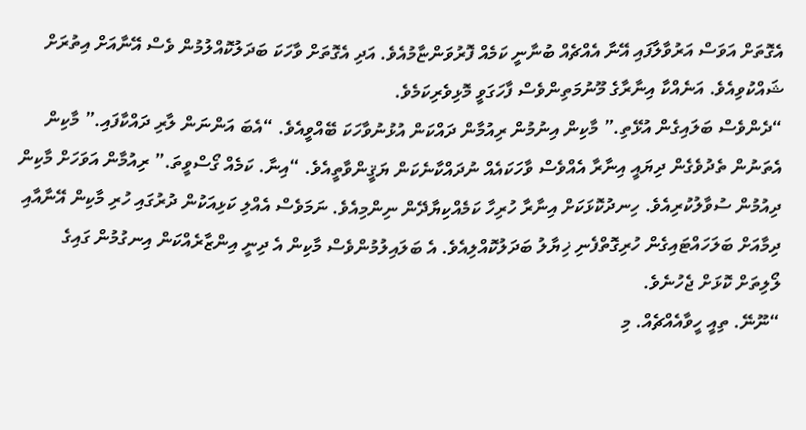އެގޮތަށް އަވަސް އަރުވާލާފައި އޭނާ އެއްޗެއް ބުނާނީ ކަމެއް ފޮރުވަންޏާމުއެވެ. އަދި އެގޮތަށް ވާހަކަ ބަދަލުކޮއްލުމުން ވެސް އޭނާއަށް އިތުރަށް ޝައްކުވިއެވެ. އަނެއްކާ އިނާރާގެ މޫނުމަތިންވެސް ފާހަގަވީ މޮޅިވެރިކަމެވެ.
“ދެންވެސް ބަލައިގެން އުޅޭތި.” މާކިން އިނުމުން ރިއުމާން ދައްކަން އުޅުނުވާހަކަ ބޭއްވީއެވެ. “އެބަ އަންނަން ލާރި ދައްކާފައި.” މާކިން އެތަނުން ތެދުވެގެން ދިޔައީ އިނާރާ އެއްވެސް ވާހަކައެއް ނުދައްކާނެކަން ޔަޤީންވާތީއެވެ. “އިނާ. ކަމެއް ގޯސްވީތަ.” ރިއުމާން އަވަހަށް މާކިން ދިއުމުން ސުވާލުކުރިއެވެ. ހިނދުކޮޅަކަށް އިނާރާ ހުރިހާ ކަމެއްކިޔާދޭން ނިންމިއެވެ. ނަމަވެސް އެއްލި ކަޅިއަކުން ދުރުގައި ހުރި މާކިން އޭނާއާއި ދިމާއަށް ބަލަހައްޓައިގެން ހުރިގޮތްފެނި ޚިޔާލު ބަދަލުކޮއްލިއެވެ. އެ ބަލައިލުމުންވެސް މާކިން އެ ދިނީ އިންޒާރެއްކަން އިނގުމުން ގައިގެ ލޯލިތަށް ކޮޅަށް ޖެހުނެވެ.
“ނޫނޭ. ތިއީ ހީވާއެއްޗެއް. މި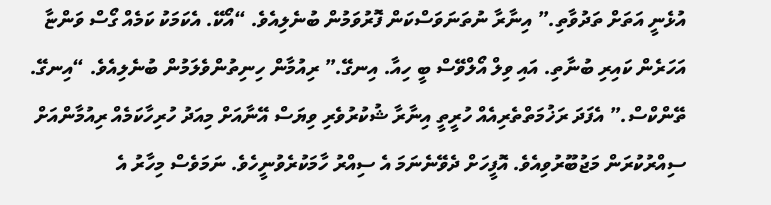އުޅެނީ އަތަށް ތަދުވާތި.” އިނާރާ ނުތަނަވަސްކަން ފޮރުވަމުން ބުނެލިއެވެ. “އޯކޭ. އެކަމަކު ކަމެއް ގޯސް ވަންޏާ އަހަރެން ކައިރި ބުނާތި. އައި ވިލް އޯލްވޭސް ބީ ހިއާ. އިނގޭ.” ރިއުމާން ހިނިތުންވެލަމުން ބުނެލިއެވެ. “އިނގޭ. ތޭންކްސް.” އެފަދަ ރަޚުމަތްތެރިއެއް ހުރީތީ އިނާރާ ޝުކުރުވެރި ވިޔަސް އޭނާއަށް މިއަދު ހުރިހާކަމެއް ރިއުމާންއަށް ސިއްރުކުރަން މަޖުބޫރުވިއެވެ. އޮފީހަށް ދެވޭނެނަމަ އެ ސިއްރު ހާމަކުރެވުނީހެވެ. ނަމަވެސް މިހާރު އެ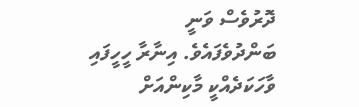ދޮރުވެސް ވަނީ ބަންދުވެފައެވެ. އިނާރާ ހީހީފައި ވާހަކަދެއްކީ މާކިންއަށް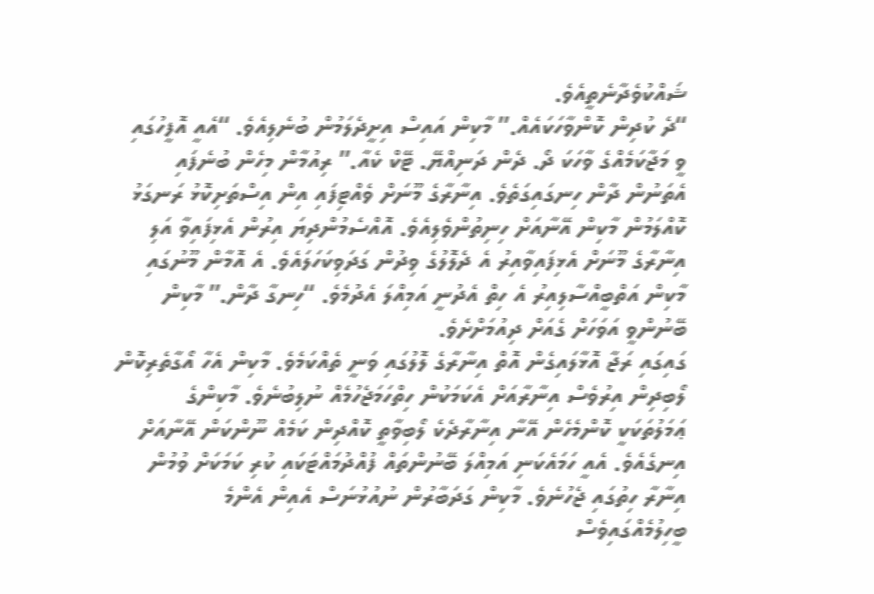ޝައްކުވެދާނެތީއެވެ.
“ދެ ކުދިން ކޮންވާހަކައެއް.” މާކިން އައިސް އިށީދެލަމުން ބުނެލިއެވެ. “އެއީ އޮފީހުގައި ވީ މަޖާކަމެއްގެ ވާހަކަ ދޯ. ދެން ދަނިއްޔޭ. ޓޭކް ކެއާ.” ރިއުމާން މިހެން ބުނެފައި އެތަނުން ދާން ހިނގައިގަތެވެ. އިނާރާގެ މޫނަށް ވެއްޓިފައި އިން އިސްތަށިކޮޅު ރަނގަޅު ކޮއްލަމުން މާކިން އޭނާއަށް ހިނިތުންވެލިއެވެ. އޮއްސެމުންދިޔަ އިރުން އެޅިފައިވާ އަލި އިނާރާގެ މޫނަށް އެޅިފައިވާއިރު އެ ދެލޮލުގެ ވިދުން ގަދަވިކަހަލައެވެ. އެ އޮމާން މޫނުގައި މާކިން އަތްބީއްސާލިއިރު އެ ހިތް އެދުނީ އަމިއްލަ އެދުމެވެ. “ހިނގާ ދާން.” މާކިން ބޭނުންވީ އަވަހަށް ގެއަށް ދިއުމަށްށެވެ.
ގައިގައި ރަޖާ އޮޅާލައިގެން އޮތް އިނާރާގެ ލޮލުގައި ވަނީ ތެއްކަމެވެ. މާކިން އެހާ އޯގާތެރިކޮން ލޯބިދިން އިރުވެސް އިނާރާއަށް އެކަމަކުން ހިތްހަމަޖެހުމެއް ނުލިބުނެވެ. މާކިންގެ ޢަމަލުތަކަކީ ކޮންމެހެން އޭނާ އިނާރާދެކެ ލޯބިވާތީ ކޮއްދިން ކަމެއް ނޫންކަން އޭނާއަށް އިނގެއެވެ. އެއީ ހަމައެކަނި އަމިއްލަ ބޭނުންތައް ފުއްދުމައްޓަކައި ކުރި ކަމަކަށް ވުމުން އިނާރާ ހިތުގައި ޖެހުނެވެ. މާކިން ގަދަބާރުން ނުއުޅުނަސް އެއިން އެންމެ ބީހިލުމެއްގައިވެސް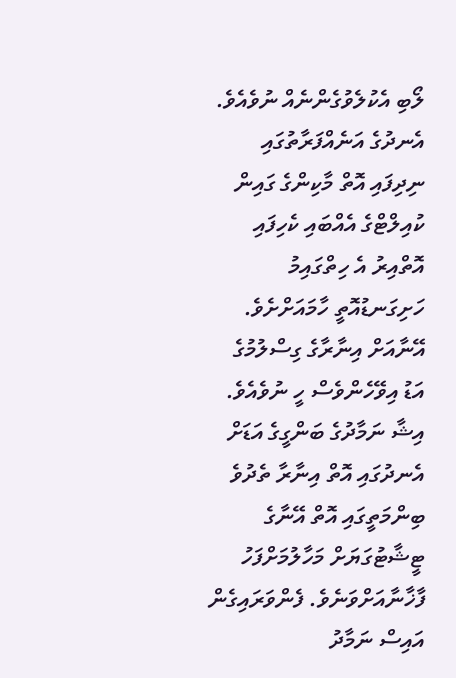ލޯބި އެކުލެވުގެންނެއް ނުވެއެވެ.
އެނދުގެ އަނެއްފަރާތުގައި ނިދިފައި އޮތް މާކިންގެ ގައިން ކުއިލްޓްގެ އެއްބައި ކެހިފައި އޮތްއިރު އެ ހިތްގައިމު ހަށިގަނޑުއޮތީ ހާމައަށްށެވެ. އޭނާއަށް އިނާރާގެ ގިސްލުމުގެ އަޑު އިވޭހެންވެސް ހީ ނުވެއެވެ. އިޝާ ނަމާދުގެ ބަންގީގެ އަޑަށް އެނދުގައި އޮތް އިނާރާ ތެދުވެ ބިންމަތީގައި އޮތް އޭނާގެ ޓީޝާޓުގަޔަށް މަހާލުމަށްފަހު ފާޚާނާއަށްވަނެވެ. ފެންވަރައިގެން އައިސް ނަމާދު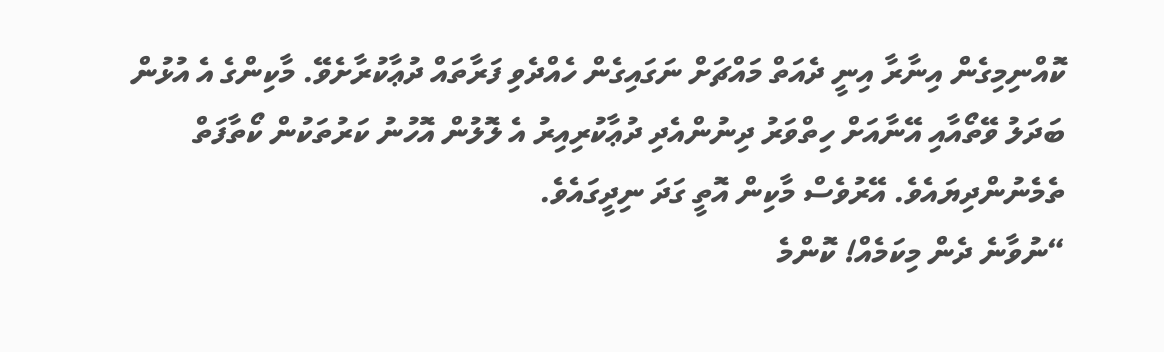ކޮއްނިމިގެން އިނާރާ އިނީ ދެއަތް މައްޗަށް ނަގައިގެން ހެއްދެވި ފަރާތައް ދުޢާކުރާށެވޭ. މާކިންގެ އެ އުޅުން ބަދަލު ވޭތޯއާއި އޭނާއަށް ހިތްވަރު ދިނުންއެދި ދުޢާކުރިއިރު އެ ލޮލުން އޮހުނު ކަރުތަކުން ކޯތާފަތް ތެމެނުންދިޔައެވެ. އޭރުވެސް މާކިން އޮތީ ގަދަ ނިދީގައެވެ.
“ނުވާނެ ދެން މިކަމެއް! ކޮންމެ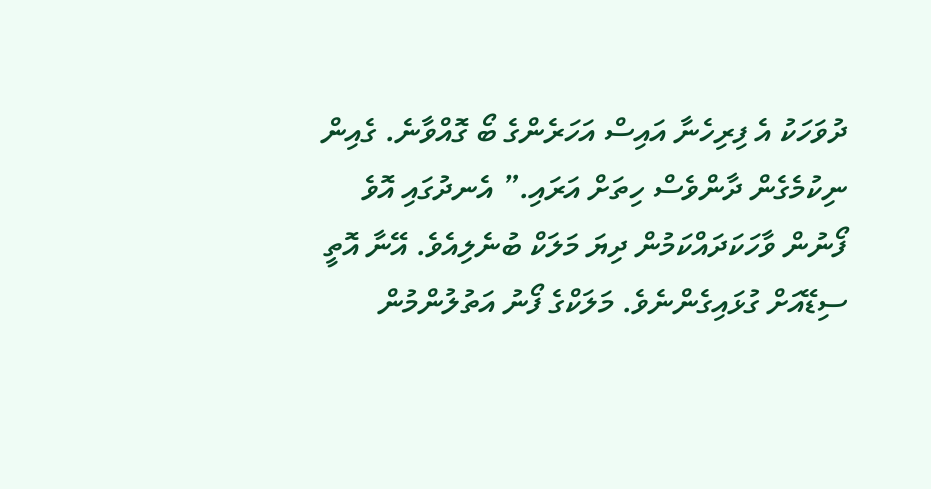ދުވަހަކު އެ ފިރިހެނާ އައިސް އަހަރެންގެ ބޯ ގޮއްވާނެ. ގެއިން ނިކުމެގެން ދާންވެސް ހިތަށް އަރައި.” އެނދުގައި އޮވެ ފޯނުން ވާހަކަދައްކަމުން ދިޔަ މަލަކް ބުނެލިއެވެ. އޭނާ އޮތީ ސިޑޭއަށް ގުޅައިގެންނެވެ. މަލަކްގެ ފޯނު އަތުލުންމުން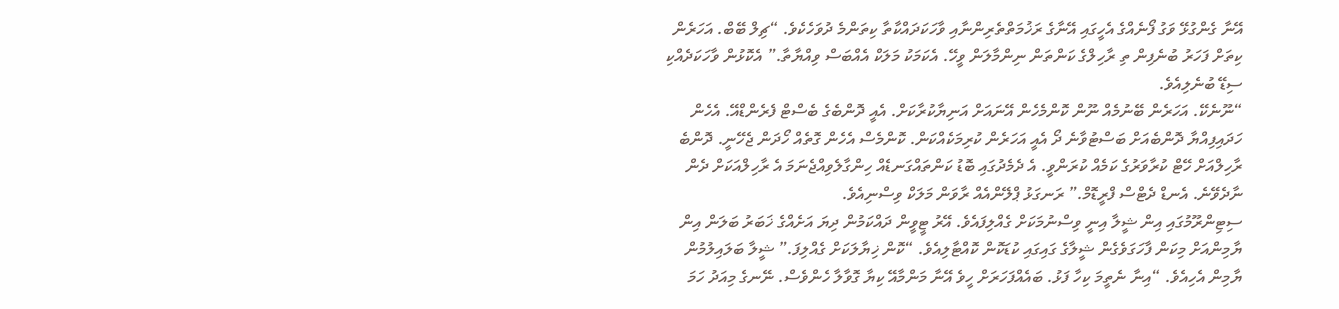އޭނާ ގެންގުޅޭ ވަގު ފޯނެއްގެ އެހީގައި އޭނާގެ ރަޚުމަތްތެރިންނާއި ވާހަކަދައްކާތާ ކިތަންމެ ދުވަހެކެވެ. “ޗިލް ބޭބް. އަހަރެން ކިތަށް ފަހަރު ބުނެފިން ތި ރާހިލްގެ ކަންތަން ނިންމާލަން ވީހޭ. އެކަމަކު މަލަކް އެއްބަސް ވިއްޔާތާ.” އެކޮޅުން ވާހަކަދެއްކި ސިޑޭ ބުނެލިއެވެ.
“ނޫނެކޭ. އަހަރެން ބޭނުމެއް ނޫން ކޮންމެހެން އޭނައަށް އަނިޔާކުރާކަށް. އެއީ ދޮންބެގެ ބެސްޓް ފެރެންޑްއޭ. އެހެން ހަދައިފިއްޔާ ދޮންބެއަށް ބަސްޓުވާނެ ދޯ އެއީ އަހަރެން ކުރިމަކެއްކަން. ކޮންމެސް އެހެން ގޮތެއް ހޯދަން ޖެހޭނީ. ދޮންބެ ރާހިލްއަށް ހޭޓް ކުރާވަރުގެ ކަމެއް ކުރަންވީ. އެ ދެމެދުގައި ބޮޑު ކަންތައްގަނޑެއް ހިންގާލެވިއްޖެނަމަ އެ ރާހިލްއަކަށް ދެން ނާދެވޭނެ. އެނޑް ދެޓްސް ފްރީޑޮމް.” ރަނގަޅު ޕްލޭންއެއް ރާވަން މަލަކް ވިސްނިއެވެ.
ސިޓިންރޫމުގައި އިން ޝީލާ އިނީ ވިސްނުމަކަށް ގެއްލިފައެވެ. އޭރު ޓީވީން ދައްކަމުން ދިޔަ އަށެއްގެ ޚަބަރު ބަލަން އިން ޔާމިންއަށް މިކަން ފާހަގަވެގެން ޝީލާގެ ގައިގައި ކުޑަކޮން ކޮއްޓާލިއެވެ. “ކޮން ޚިޔާލަކަށް ގެއްލިފަ.” ޝީލާ ބަލައިލުމުން ޔާމިން އެހިއެވެ. “އިނާ ނެތީމަ ކިހާ ފަޅު. ބައެއްފަހަރަށް ހީވެ އޭނާ މަންމާއޭ ކިޔާ ގޮވާލާ ހެންވެސް. ނޭނގެ މިއަދު ހަމަ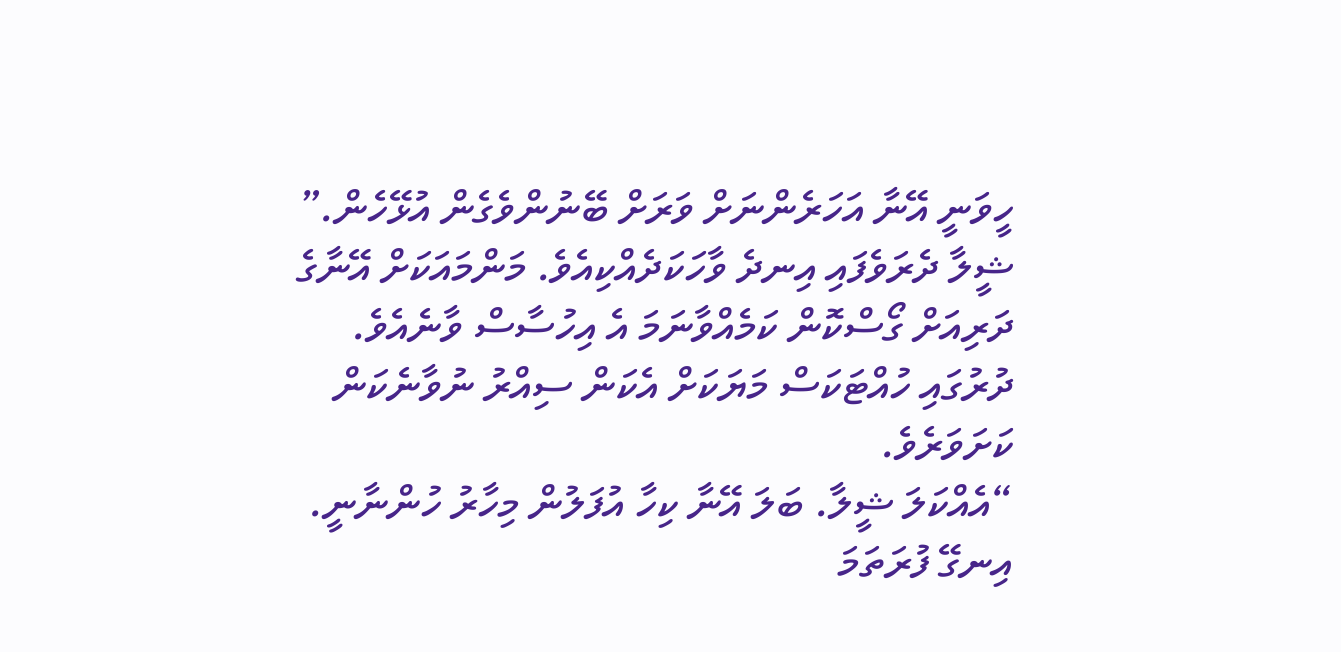ހީވަނީ އޭނާ އަހަރެންނަށް ވަރަށް ބޭނުންވެގެން އުޅޭހެން.” ޝީލާ ދެރަވެފައި އިނދެ ވާހަކަދެއްކިއެވެ. މަންމައަކަށް އޭނާގެ ދަރިއަށް ގޯސްކޮން ކަމެއްވާނަމަ އެ އިހުސާސް ވާނެއެވެ. ދުރުގައި ހުއްޓަކަސް މަޔަކަށް އެކަން ސިއްރު ނުވާނެކަން ކަށަވަރެވެ.
“އެއްކަލަ ޝީލާ. ބަލަ އޭނާ ކިހާ އުފަލުން މިހާރު ހުންނާނީ. އިނގޭ ފުރަތަމަ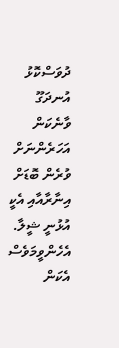ދުވަސްކޮޅު އުނދަގޫ ވާނެކަން އަހަރެންނަށް ވުރެން ބޮޑަށް އިނާރާއާއި އެކީ އުޅުނީ ޝީލާ. އެހެންވީމަވެސް އެކަން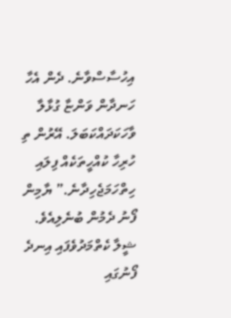އިހުސާސްވާނެ. ދެން އެހާ ހަނދާން ވަންޏާ ގުޅާލާ ވާހަކަދައްކަބަލަ. އޭރުން ތި ހުރިހާ ކުއްހީތަކެއް ފިލައި ހިތްހަމަޖެހިދާނެ.” ޔާމިން ފޯނު ދެމުން ބުނެލިއެވެ. ޝީލާ ކެތްމަދުވެފައި އިނދެ ފޯނުގައި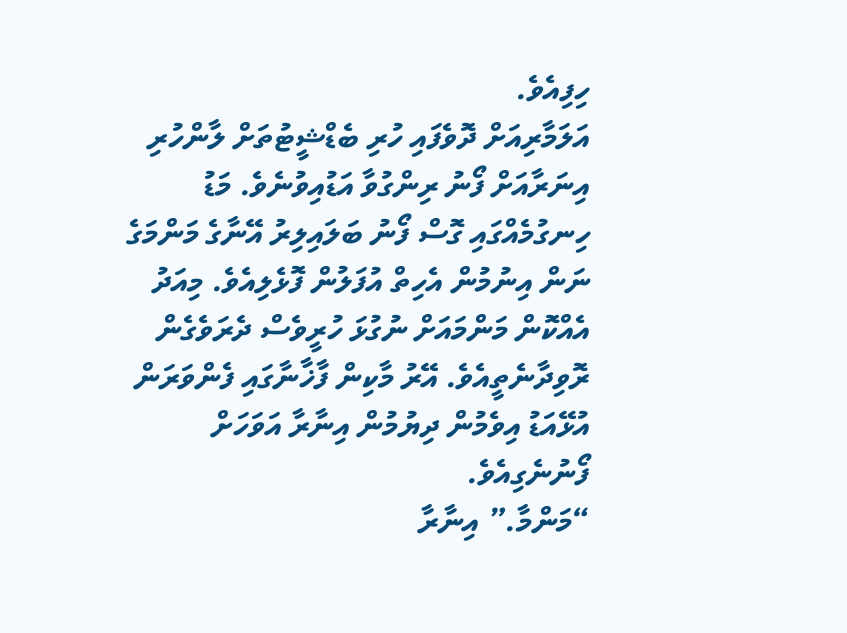ހިފިއެވެ.
އަލަމާރިއަށް ދޮވެފައި ހުރި ބެޑްޝީޓުތަށް ލާންހުރި އިނަރާއަށް ފޯނު ރިންގުވާ އަޑުއިވުނެވެ. މަޑު ހިނގުމެއްގައި ގޮސް ފޯނު ބަލައިލިރު އޭނާގެ މަންމަގެ ނަން އިނުމުން އެހިތް އުފަލުން ފޮޅެލިއެވެ. މިއަދު އެއްކޮން މަންމައަށް ނުގުޅަ ހުރީވެސް ދެރަވެގެން ރޮވިދާނެތީއެވެ. އޭރު މާކިން ފާޚާނާގައި ފެންވަރަން އުޅޭއަޑު އިވެމުން ދިޔުމުން އިނާރާ އަވަހަށް ފޯނުނެގިއެވެ.
“މަންމާ.” އިނާރާ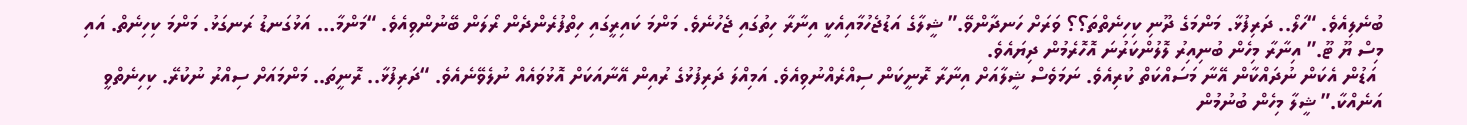ބުނެލިއެވެ. “ހަލޯ.. ދަރިފުޅާ. މަންމަގެ ދޫނި ކިހިނެތްތަ؟؟ ވަރަށް ހަނދާންވޭ.” ޝީލާގެ އަޑުޖެހުމާއިއެކީ އިނާރާ ހިތުގައި ޖެހުނެވެ. މަންމަ ކައިރީގައި ހިތްފުރެންދެން ރޯލަން ބޭނުންވިއެވެ. “މަންމާ… އަޅުގަނޑު ރަނގަޅު. މަންމަ ކިހިނެތް. އައި މިސް ޔޫ ޓޫ.” އިނާރާ މިހެން ބުނިއިރު ލޮލުންކަރުނަ އޮހޮރެމުން ދިޔައެވެ.
 އަޑުން އެކަން ނުދައްކާން އޭނާ މަސައްކަތް ކުރިއެވެ. ނަމަވެސް ޝީލާއަށް އިނާރާ ރޮނީކަން ސިއްރެއްނުވިއެވެ. އަމިއްލަ ދަރިފުޅުގެ ރުއިން އޭނާއަކަށް އޮޅުވައެއް ނުލެވޭނެއެވެ. “ދަރިފުޅާ.. ރޮނީތަ.. މަންމައަށް ސިއްރު ނުކުރޭ. ކިހިނެތްވީ އަނެއްކާ.” ޝީލާ މިހެން ބުނުމުން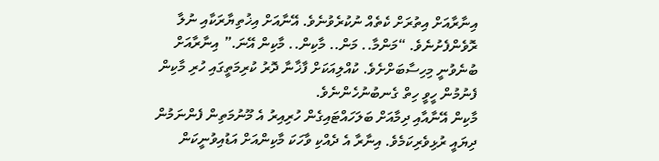އިނާރާއަށް އިތުރަށް ކެތެއް ނުކުރެވުނެވެ. އޭނާއަށް އިޚުތިޔާރަކާއި ނުލާ ރޮވެންފެށުނެވެ. “މަންމާ.. މަން.. މާކިން.. މާކިން އޭނަ.” އިނާރާއަށް ބުނެވުނީ މިހިސާބަށްށެވެ. ކުއްލިއަކަށް ފާޚާނާ ދޮރު ކުރިމަތީގައި ހުރި މާކިން ފެނުމުން ހީވީ ހިތް ގެނބުނުހެންނެވެ.
މާކިން އޭނާއާއި ދިމާއަށް ބަލަހައްޓައިގެން ހުރިއިރު އެ މޫނުމަތިން ފެންނަމުން ދިޔައީ ރުޅިވެރިކަމެވެ. އިނާރާ އެ ދެއްކި ވާހަކަ މާކިންއަށް އަޑުއިވުނީކަން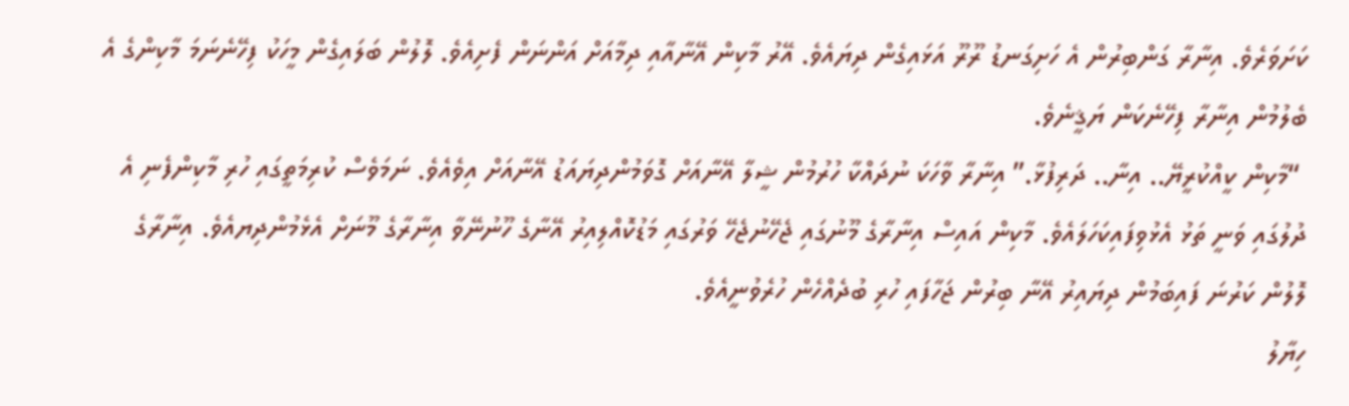ކަށަވަރެވެ. އިނާރާ ގަންބިރުން އެ ހަށިގަނޑު ރޫރޫ އަޅައިގެން ދިޔައެވެ. އޭރު މާކިން އޭނާއާއި ދިމާއަށް އަންނަން ފެށިއެވެ. ލޮލުން ބަލައިގެން މީހަކު ފިހޭނެނަމަ މާކިންގެ އެ ބެލުމުން އިނާރާ ފިހޭނެކަން ޔަޤީނެވެ.
 “މާކިން ކީއްކުރީޔޭ.. އިނާ.. ދަރިފުޅާ.” އިނާރާ ވާހަކަ ނުދައްކާ ހުރުމުން ޝީލާ އޭނާއަށް ގޮވަމުންދިޔައަޑު އޭނާއަށް އިވެއެވެ. ނަމަވެސް ކުރިމަތީގައި ހުރި މާކިންފެނި އެ ދުލުގައި ވަނީ ތަޅު އެޅުވިފައިކަހަލައެވެ. މާކިން އައިސް އިނާރާގެ މޫނުގައި ޖެހޭނުޖެހޭ ވަރުގައި މަޑުކޮއްލިއިރު އޭނާގެ ހޫނުނޭވާ އިނާރާގެ މޫނަށް އެޅެމުންދިޔއެވެ. އިނާރާގެ ލޮލުން ކަރުނަ ފައިބަމުން ދިޔައިރު އޭނާ ބިރުން ޖަހާފައި ހުރި ބުދެއްހެން ހުރެވުނީއެވެ.
ހިޔާލު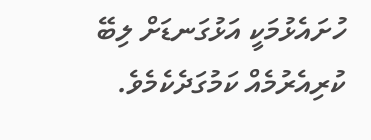ހުށައެޅުމަކީ އަޅުގަނޑަށް ލިބޭ ކުރިއެރުމެއް ކަމުގަދެކެމެވެ.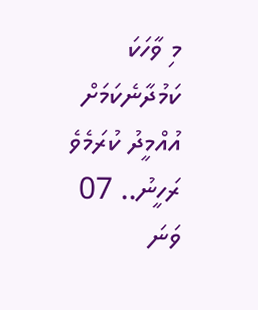މި ވާހަކަ ކަމުދާނެކަމަށް އުއްމީދު ކުރަމެވެ
ރަހީނު.. 07 ވަނަ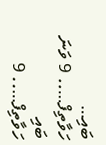ބައި…
ހަވާތިފް….. 9 ވަނަ ބައި
ހަވާތިފް….. 9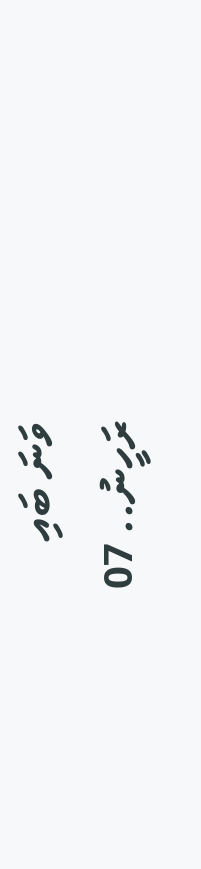ވަނަ ބައި
ރަހީނު.. 07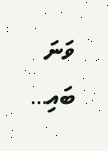ވަނަ ބައި…